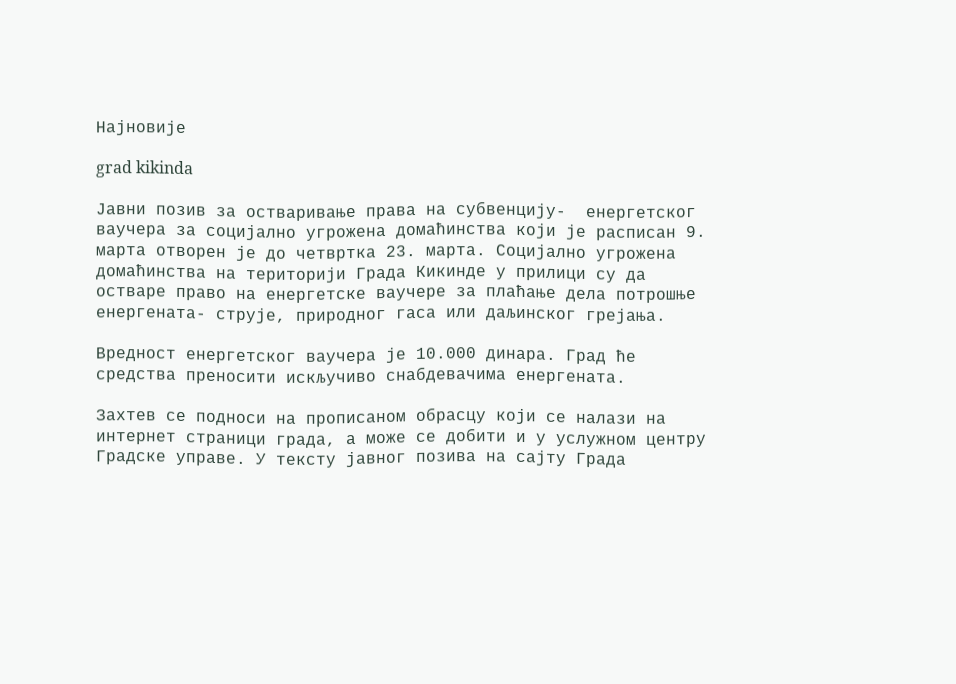Најновије

grad kikinda

Јавни позив за остваривање права на субвенцију-  енергетског ваучера за социјално угрожена домаћинства који је расписан 9. марта отворен је до четвртка 23. марта. Социјално угрожена домаћинства на територији Града Кикинде у прилици су да остваре право на енергетске ваучере за плаћање дела потрошње енергената- струје, природног гаса или даљинског грејања.

Вредност енергетског ваучера је 10.000 динара. Град ће средства преносити искључиво снабдевачима енергената.

Захтев се подноси на прописаном обрасцу који се налази на интернет страници града, а може се добити и у услужном центру Градске управе. У тексту јавног позива на сајту Града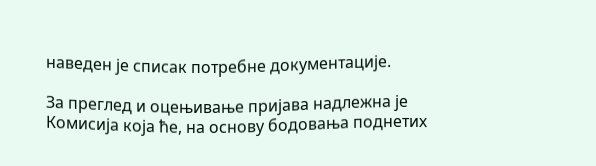наведен је списак потребне документације.

За преглед и оцењивање пријава надлежна је Комисија која ће, на основу бодовања поднетих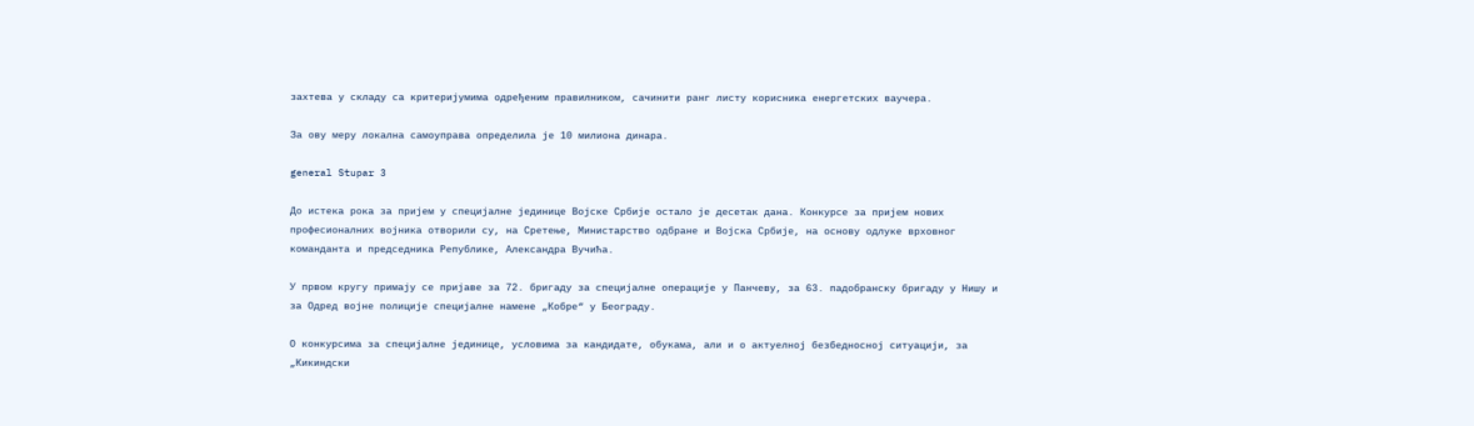захтева у складу са критеријумима одређеним правилником, сачинити ранг листу корисника енергетских ваучера.

За ову меру локална самоуправа определила је 10 милиона динара.

general Stupar 3

До истека рока за пријем у специјалне јединице Војске Србије остало је десетак дана. Конкурсе за пријем нових професионалних војника отворили су, на Сретење, Министарство одбране и Војска Србије, на основу одлуке врховног команданта и председника Републике, Александра Вучића.

У првом кругу примају се пријаве за 72. бригаду за специјалне операције у Панчеву, за 63. падобранску бригаду у Нишу и за Одред војне полиције специјалне намене „Кобре“ у Београду.

О конкурсима за специјалне јединице, условима за кандидате, обукама, али и о актуелној безбедносној ситуацији, за „Кикиндски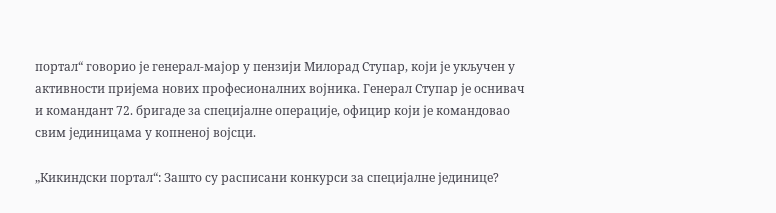портал“ говорио је генерал-мајор у пензији Милорад Ступар, који је укључен у активности пријема нових професионалних војника. Генерал Ступар је оснивач и командант 72. бригаде за специјалне операције, официр који је командовао свим јединицама у копненој војсци.

„Кикиндски портал“: Зашто су расписани конкурси за специјалне јединице?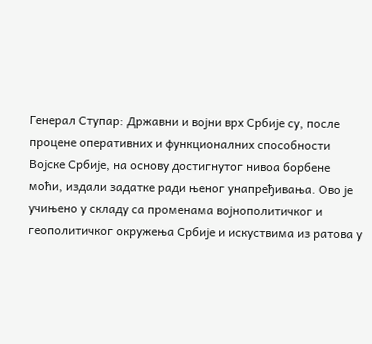Генерал Ступар: Државни и војни врх Србије су, после процене оперативних и функционалних способности Војске Србије, на основу достигнутог нивоа борбене моћи, издали задатке ради њеног унапређивања. Ово је учињено у складу са променама војнополитичког и геополитичког окружења Србије и искуствима из ратова у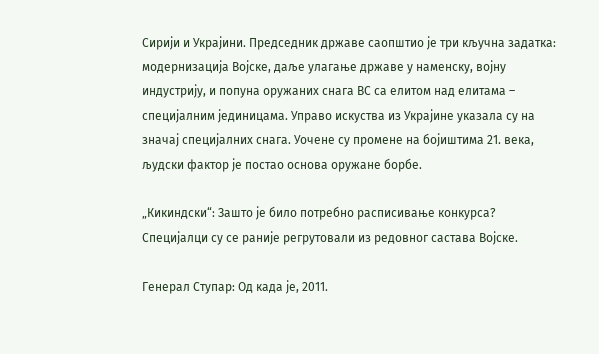Сирији и Украјини. Председник државе саопштио је три кључна задатка: модернизација Војске, даље улагање државе у наменску, војну индустрију, и попуна оружаних снага ВС са елитом над елитама – специјалним јединицама. Управо искуства из Украјине указала су на значај специјалних снага. Уочене су промене на бојиштима 21. века, људски фактор је постао основа оружане борбе.

„Кикиндски“: Зашто је било потребно расписивање конкурса? Специјалци су се раније регрутовали из редовног састава Војске.

Генерал Ступар: Од када је, 2011.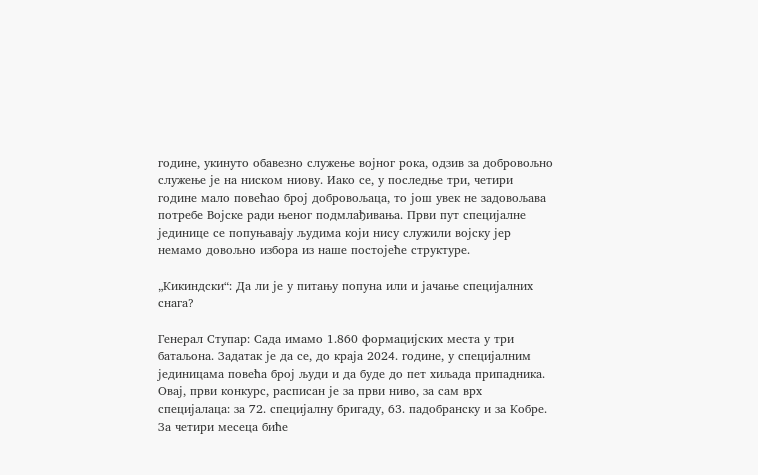године, укинуто обавезно служење војног рока, одзив за добровољно служење је на ниском ниову. Иако се, у последње три, четири године мало повећао број добровољаца, то још увек не задовољава потребе Војске ради њеног подмлађивања. Први пут специјалне јединице се попуњавају људима који нису служили војску јер немамо довољно избора из наше постојеће структуре.

„Кикиндски“: Да ли је у питању попуна или и јачање специјалних снага?

Генерал Ступар: Сада имамо 1.860 формацијских места у три батаљона. Задатак је да се, до краја 2024. године, у специјалним јединицама повећа број људи и да буде до пет хиљада припадника. Овај, први конкурс, расписан је за први ниво, за сам врх специјалаца: за 72. специјалну бригаду, 63. падобранску и за Кобре. За четири месеца биће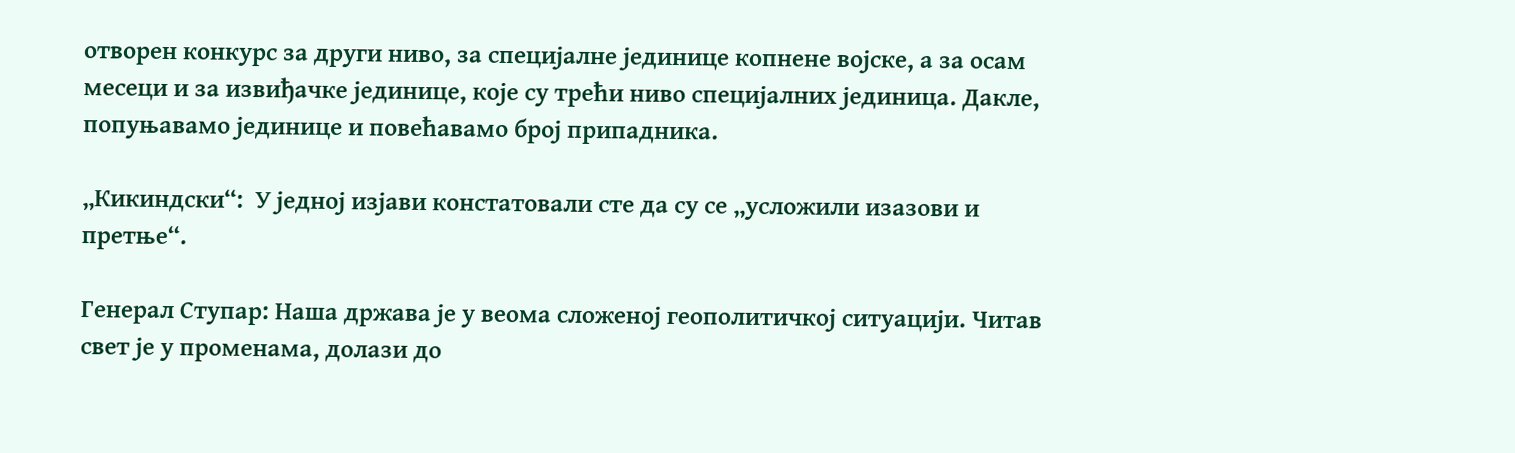отворен конкурс за други ниво, за специјалне јединице копнене војске, а за осам месеци и за извиђачке јединице, које су трећи ниво специјалних јединица. Дакле, попуњавамо јединице и повећавамо број припадника.

„Кикиндски“:  У једној изјави констатовали сте да су се „усложили изазови и претње“.

Генерал Ступар: Наша држава је у веома сложеној геополитичкој ситуацији. Читав свет је у променама, долази до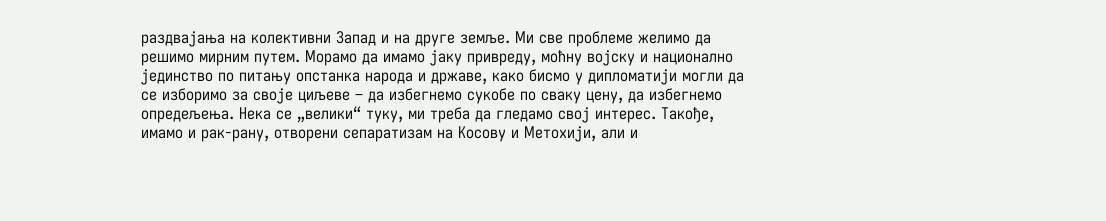раздвајања на колективни Запад и на друге земље. Ми све проблеме желимо да решимо мирним путем. Морамо да имамо јаку привреду, моћну војску и национално јединство по питању опстанка народа и државе, како бисмо у дипломатији могли да се изборимо за своје циљеве – да избегнемо сукобе по сваку цену, да избегнемо опредељења. Нека се „велики“ туку, ми треба да гледамо свој интерес. Такође, имамо и рак-рану, отворени сепаратизам на Косову и Метохији, али и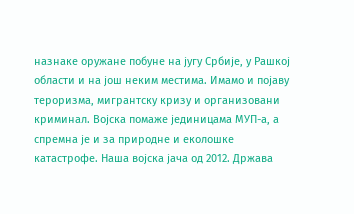назнаке оружане побуне на југу Србије, у Рашкој области и на још неким местима. Имамо и појаву тероризма, мигрантску кризу и организовани криминал. Војска помаже јединицама МУП-а, а спремна је и за природне и еколошке катастрофе. Наша војска јача од 2012. Држава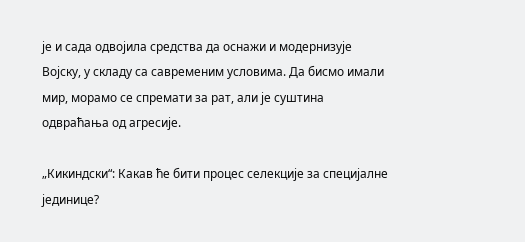је и сада одвојила средства да оснажи и модернизује Војску, у складу са савременим условима. Да бисмо имали мир, морамо се спремати за рат, али је суштина одвраћања од агресије.

„Кикиндски“: Какав ће бити процес селекције за специјалне јединице?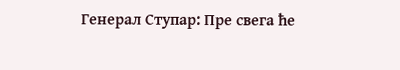Генерал Ступар: Пре свега ће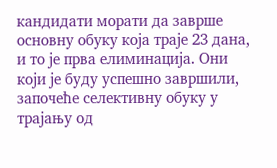кандидати морати да заврше основну обуку која траје 23 дана, и то је прва елиминација. Они који је буду успешно завршили, започеће селективну обуку у трајању од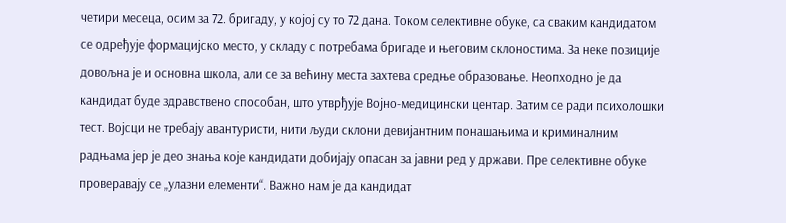четири месеца, осим за 72. бригаду, у којој су то 72 дана. Током селективне обуке, са сваким кандидатом се одређује формацијско место, у складу с потребама бригаде и његовим склоностима. За неке позиције довољна је и основна школа, али се за већину места захтева средње образовање. Неопходно је да кандидат буде здравствено способан, што утврђује Војно-медицински центар. Затим се ради психолошки тест. Војсци не требају авантуристи, нити људи склони девијантним понашањима и криминалним радњама јер је део знања које кандидати добијају опасан за јавни ред у држави. Пре селективне обуке проверавају се „улазни елементи“. Важно нам је да кандидат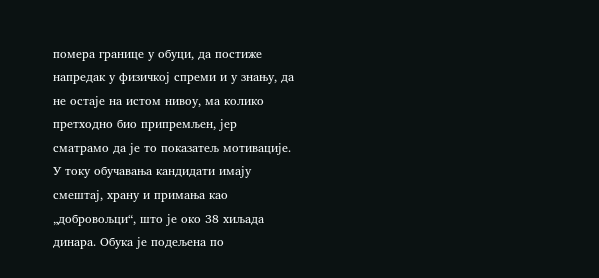помера границе у обуци, да постиже напредак у физичкој спреми и у знању, да не остаје на истом нивоу, ма колико претходно био припремљен, јер сматрамо да је то показатељ мотивације. У току обучавања кандидати имају смештај, храну и примања као „добровољци“, што је око 38 хиљада динара. Обука је подељена по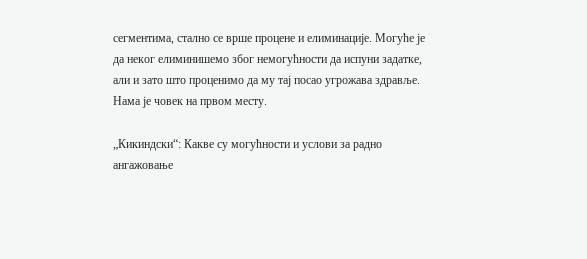сегментима, стално се врше процене и елиминације. Могуће је да неког елиминишемо због немогућности да испуни задатке, али и зато што проценимо да му тај посао угрожава здравље. Нама је човек на првом месту.

„Кикиндски“: Какве су могућности и услови за радно ангажовање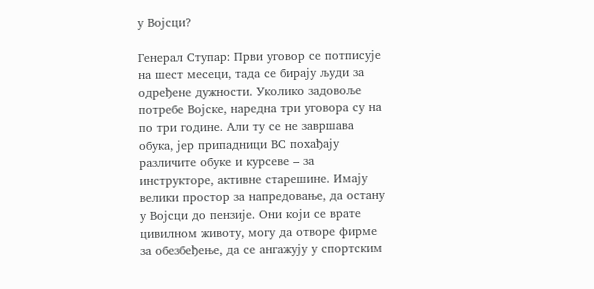у Војсци?

Генерал Ступар: Први уговор се потписује на шест месеци, тада се бирају људи за одређене дужности. Уколико задовоље потребе Војске, наредна три уговора су на по три године. Али ту се не завршава обука, јер припадници ВС похађају различите обуке и курсеве – за инструкторе, активне старешине. Имају велики простор за напредовање, да остану у Војсци до пензије. Они који се врате цивилном животу, могу да отворе фирме за обезбеђење, да се ангажују у спортским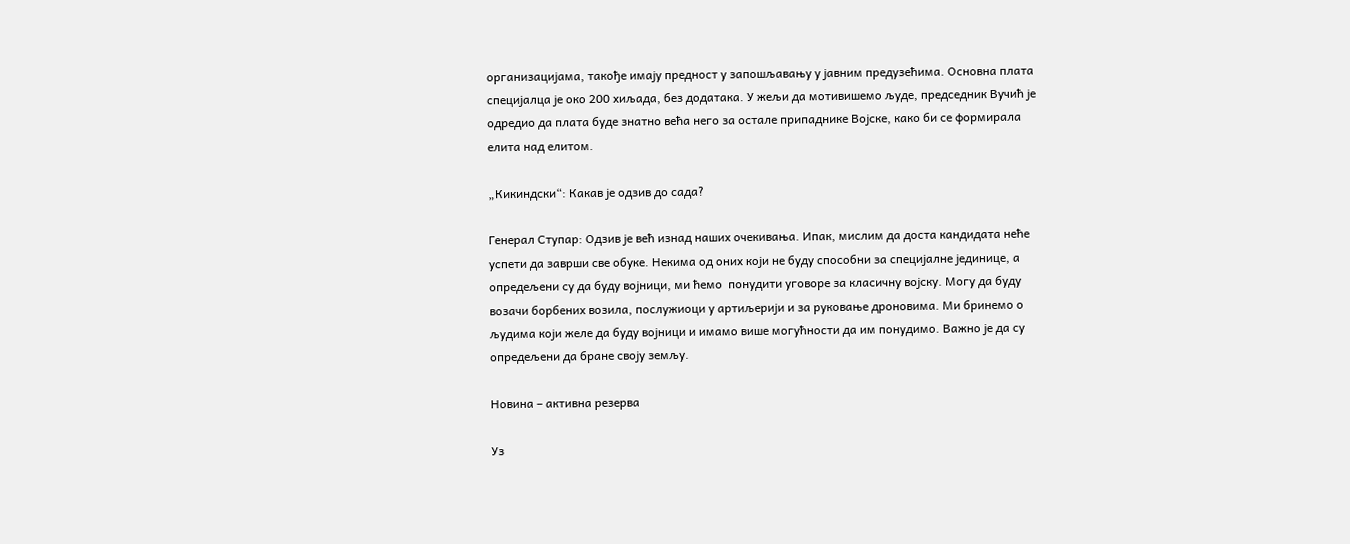организацијама, такође имају предност у запошљавању у јавним предузећима. Основна плата специјалца је око 200 хиљада, без додатака. У жељи да мотивишемо људе, председник Вучић је одредио да плата буде знатно већа него за остале припаднике Војске, како би се формирала елита над елитом.

„Кикиндски“: Какав је одзив до сада?

Генерал Ступар: Одзив је већ изнад наших очекивања. Ипак, мислим да доста кандидата неће успети да заврши све обуке. Некима од оних који не буду способни за специјалне јединице, а опредељени су да буду војници, ми ћемо  понудити уговоре за класичну војску. Могу да буду возачи борбених возила, послужиоци у артиљерији и за руковање дроновима. Ми бринемо о људима који желе да буду војници и имамо више могућности да им понудимо. Важно је да су опредељени да бране своју земљу.

Новина – активна резерва

Уз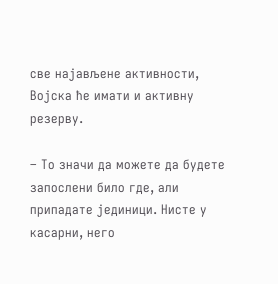све најављене активности, Војска ће имати и активну резерву.

– То значи да можете да будете запослени било где, али припадате јединици. Нисте у касарни, него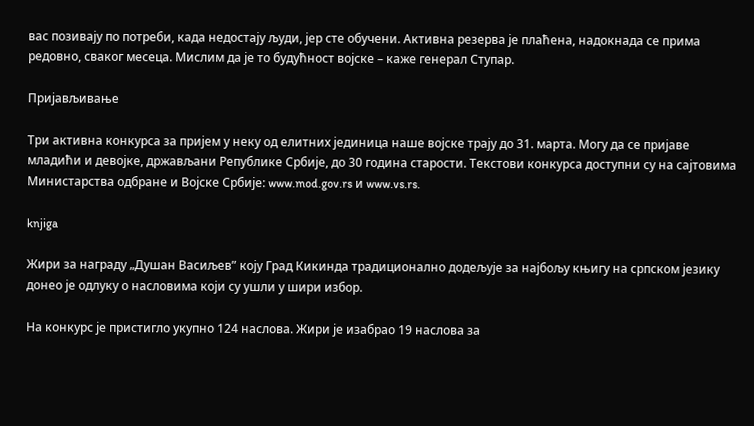вас позивају по потреби, када недостају људи, јер сте обучени. Активна резерва је плаћена, надокнада се прима редовно, сваког месеца. Мислим да је то будућност војске – каже генерал Ступар.

Пријављивање

Три активна конкурса за пријем у неку од елитних јединица наше војске трају до 31. марта. Могу да се пријаве младићи и девојке, држављани Републике Србије, до 30 година старости. Текстови конкурса доступни су на сајтовима Министарства одбране и Војске Србије: www.mod.gov.rs и www.vs.rs.

knjiga

Жири за награду „Душан Васиљев” коју Град Кикинда традиционално додељује за најбољу књигу на српском језику донео је одлуку о насловима који су ушли у шири избор.

На конкурс је пристигло укупно 124 наслова. Жири је изабрао 19 наслова за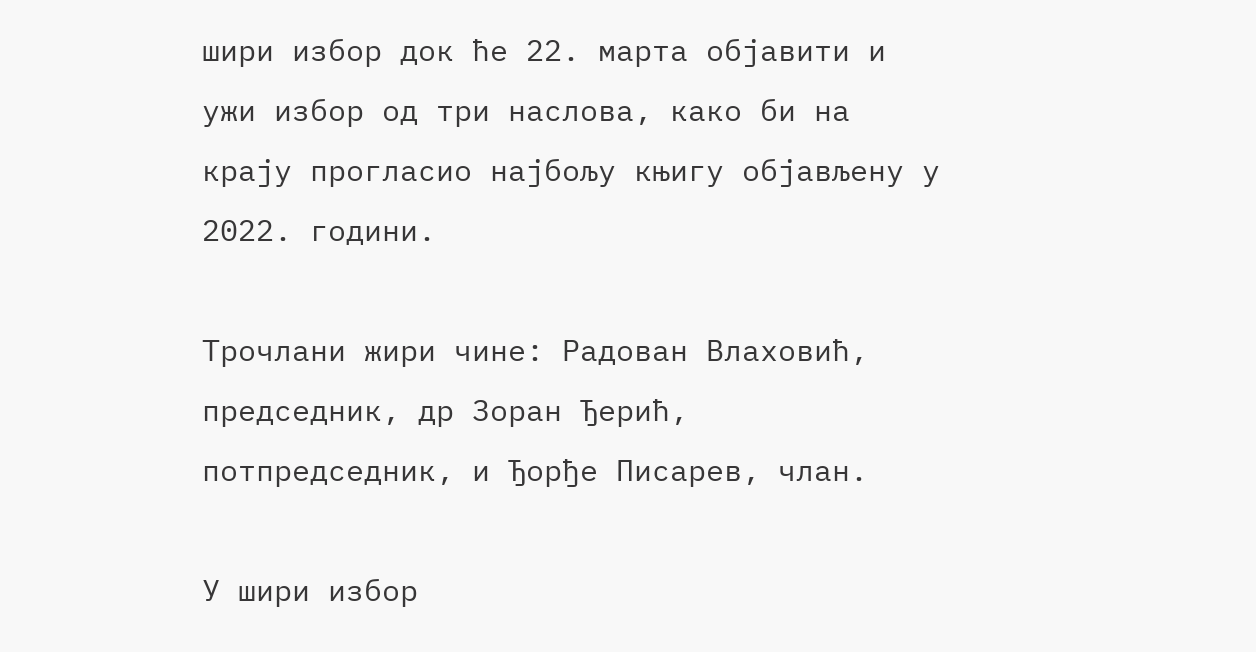шири избор док ће 22. марта објавити и ужи избор од три наслова, како би на крају прогласио најбољу књигу објављену у 2022. години.

Трочлани жири чине: Радован Влаховић, председник, др Зоран Ђерић, потпредседник, и Ђорђе Писарев, члан.

У шири избор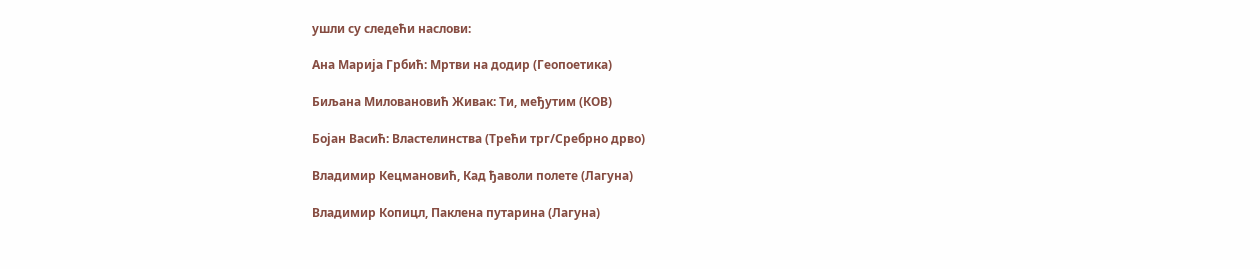ушли су следећи наслови:

Ана Марија Грбић: Мртви на додир (Геопоетика)

Биљана Миловановић Живак: Ти, међутим (КОВ)

Бојан Васић: Властелинства (Трећи трг/Сребрно дрво)

Владимир Кецмановић, Кад ђаволи полете (Лагуна)

Владимир Копицл, Паклена путарина (Лагуна)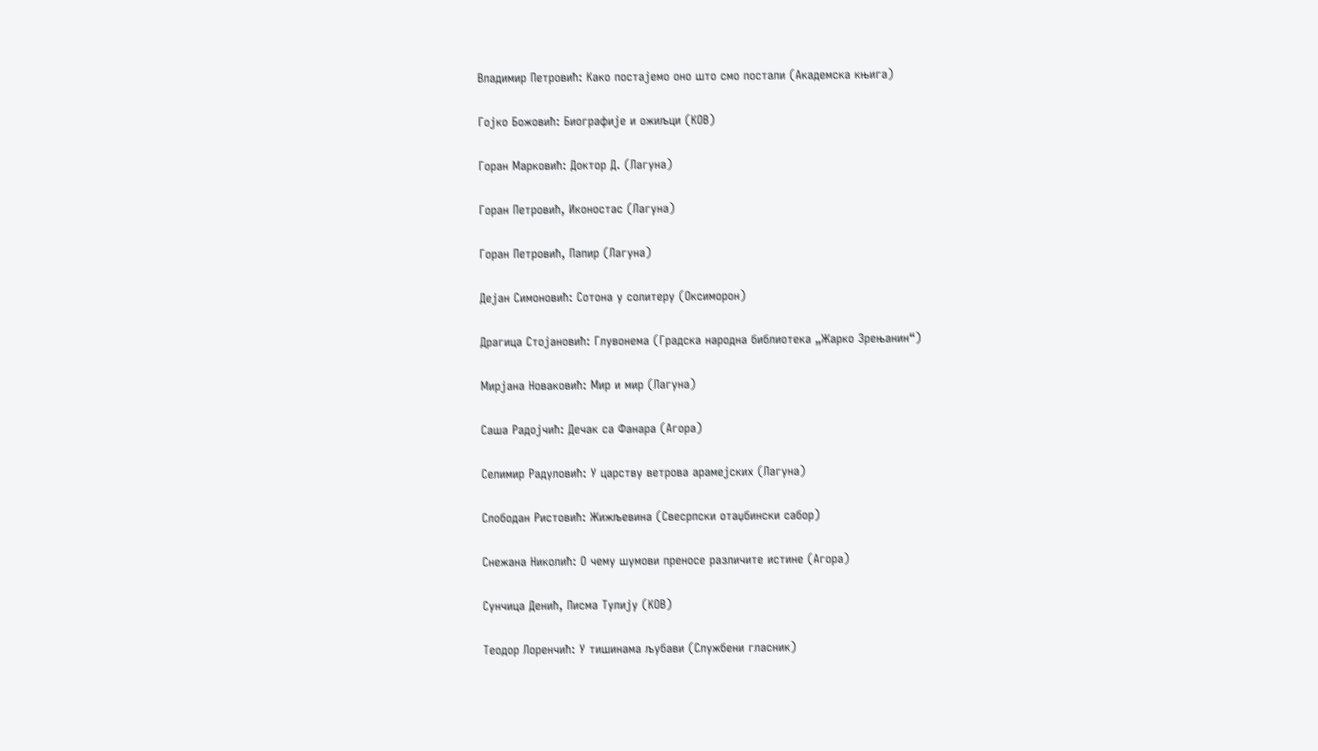Владимир Петровић: Како постајемо оно што смо постали (Академска књига)

Гојко Божовић: Биографије и ожиљци (КОВ)

Горан Марковић: Доктор Д. (Лагуна)

Горан Петровић, Иконостас (Лагуна)

Горан Петровић, Папир (Лагуна)

Дејан Симоновић: Сотона у солитеру (Оксиморон)

Драгица Стојановић: Глувонема (Градска народна библиотека „Жарко Зрењанин“)

Мирјана Новаковић: Мир и мир (Лагуна)

Саша Радојчић: Дечак са Фанара (Агора)

Селимир Радуловић: У царству ветрова арамејских (Лагуна)

Слободан Ристовић: Жижљевина (Свесрпски отаџбински сабор)

Снежана Николић: О чему шумови преносе различите истине (Агора)

Сунчица Денић, Писма Тулију (КОВ)

Теодор Лоренчић: У тишинама љубави (Службени гласник)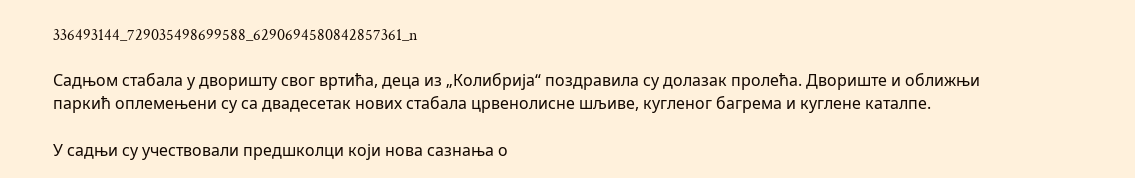336493144_729035498699588_6290694580842857361_n

Садњом стабала у дворишту свог вртића, деца из „Колибрија“ поздравила су долазак пролећа. Двориште и оближњи паркић оплемењени су са двадесетак нових стабала црвенолисне шљиве, кугленог багрема и куглене каталпе.

У садњи су учествовали предшколци који нова сазнања о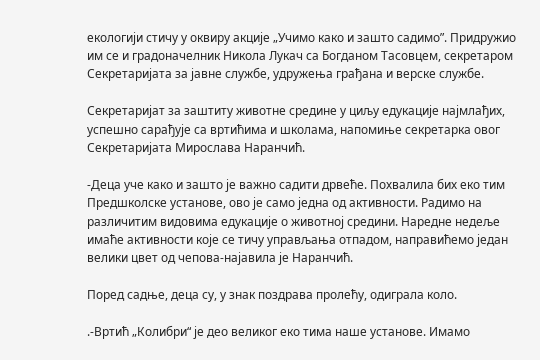екологији стичу у оквиру акције „Учимо како и зашто садимо”. Придружио им се и градоначелник Никола Лукач са Богданом Тасовцем, секретаром Секретаријата за јавне службе, удружења грађана и верске службе.

Секретаријат за заштиту животне средине у циљу едукације најмлађих, успешно сарађује са вртићима и школама, напомиње секретарка овог Секретаријата Мирослава Наранчић.

-Деца уче како и зашто је важно садити дрвеће. Похвалила бих еко тим Предшколске установе, ово је само једна од активности. Радимо на различитим видовима едукације о животној средини. Наредне недеље имаће активности које се тичу управљања отпадом, направићемо један велики цвет од чепова-најавила је Наранчић.

Поред садње, деца су, у знак поздрава пролећу, одиграла коло.

.-Вртић „Колибри“ је део великог еко тима наше установе. Имамо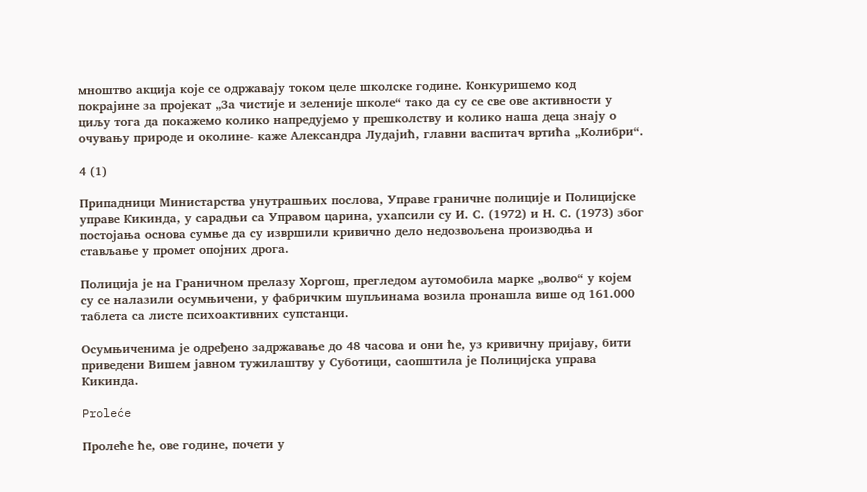мноштво акција које се одржавају током целе школске године. Конкуришемо код  покрајине за пројекат „За чистије и зеленије школе“ тако да су се све ове активности у циљу тога да покажемо колико напредујемо у прешколству и колико наша деца знају о очувању природе и околине- каже Александра Лудајић, главни васпитач вртића „Колибри“.

4 (1)

Припадници Министарства унутрашњих послова, Управе граничне полиције и Полицијске управе Кикинда, у сарадњи са Управом царина, ухапсили су И. С. (1972) и Н. С. (1973) због постојања основа сумње да су извршили кривично дело недозвољена производња и стављање у промет опојних дрога.

Полиција је на Граничном прелазу Хоргош, прегледом аутомобила марке „волво“ у којем су се налазили осумњичени, у фабричким шупљинама возила пронашла више од 161.000 таблета са листе психоактивних супстанци.

Осумњиченима је одређено задржавање до 48 часова и они ће, уз кривичну пријаву, бити приведени Вишем јавном тужилаштву у Суботици, саопштила је Полицијска управа Кикинда.

Proleće

Пролеће ће, ове године, почети у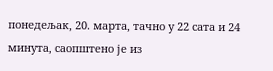понедељак, 20. марта, тачно у 22 сата и 24 минута, саопштено је из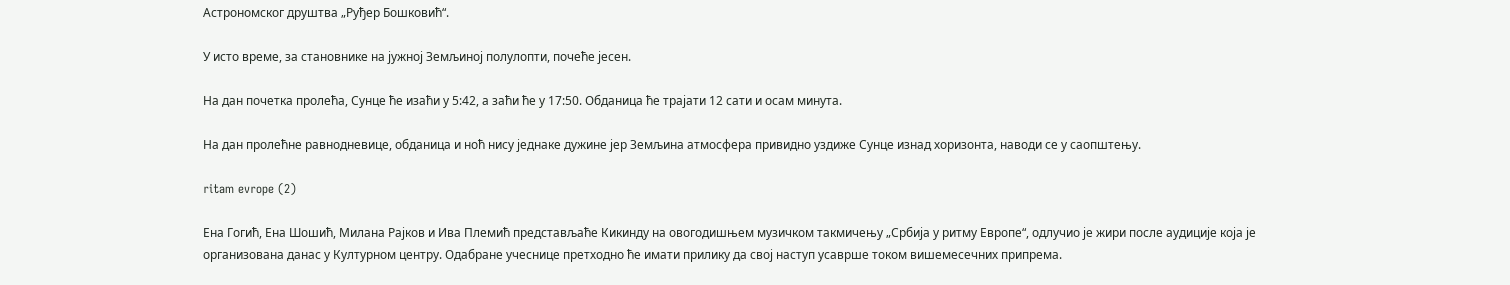Астрономског друштва „Руђер Бошковић“.

У исто време, за становнике на јужној Земљиној полулопти, почеће јесен.

На дан почетка пролећа, Сунце ће изаћи у 5:42, а заћи ће у 17:50. Обданица ће трајати 12 сати и осам минута.

На дан пролећне равнодневице, обданица и ноћ нису једнаке дужине јер Земљина атмосфера привидно уздиже Сунце изнад хоризонта, наводи се у саопштењу.

ritam evrope (2)

Ена Гогић, Ена Шошић, Милана Рајков и Ива Племић представљаће Кикинду на овогодишњем музичком такмичењу „Србија у ритму Европе“, одлучио је жири после аудиције која је организована данас у Културном центру. Одабране учеснице претходно ће имати прилику да свој наступ усаврше током вишемесечних припрема.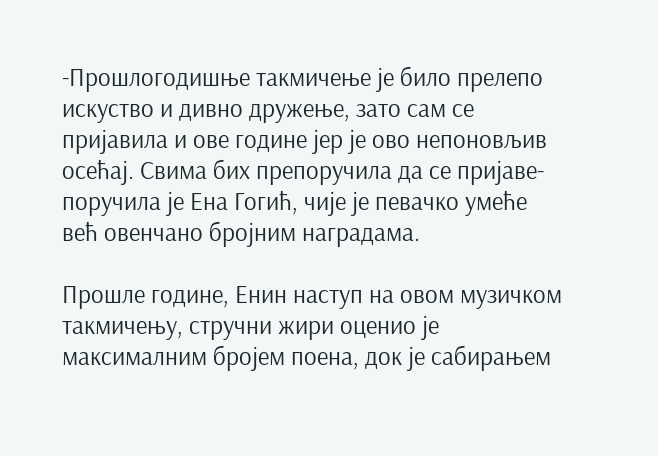-Прoшлогодишње такмичење је било прелепо искуство и дивно дружење, зато сам се пријавила и ове године јер је ово непоновљив осећај. Свима бих препоручила да се пријаве- поручила је Ена Гогић, чије је певачко умеће већ овенчано бројним наградама.

Прошле године, Енин наступ на овом музичком такмичењу, стручни жири оценио је максималним бројем поена, док је сабирањем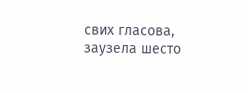свих гласова, заузела шесто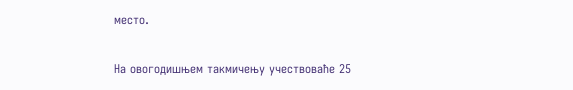место.

На овогодишњем такмичењу учествоваће 25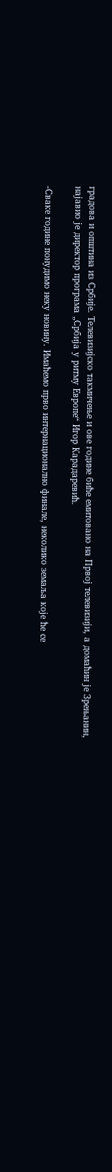градова и општина из Србије. Телевизијско такмичење и ове године биће емитовано на Првој телевизији, а домаћин је Зрењанин, најавио је директор програма „Србија у ритму Европе“ Игор Карадаревић.

-Сваке године понудимо неку новину. Имаћемо прво интернационално финале, неколико земаља које ће се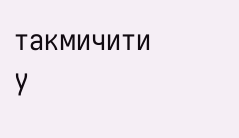такмичити у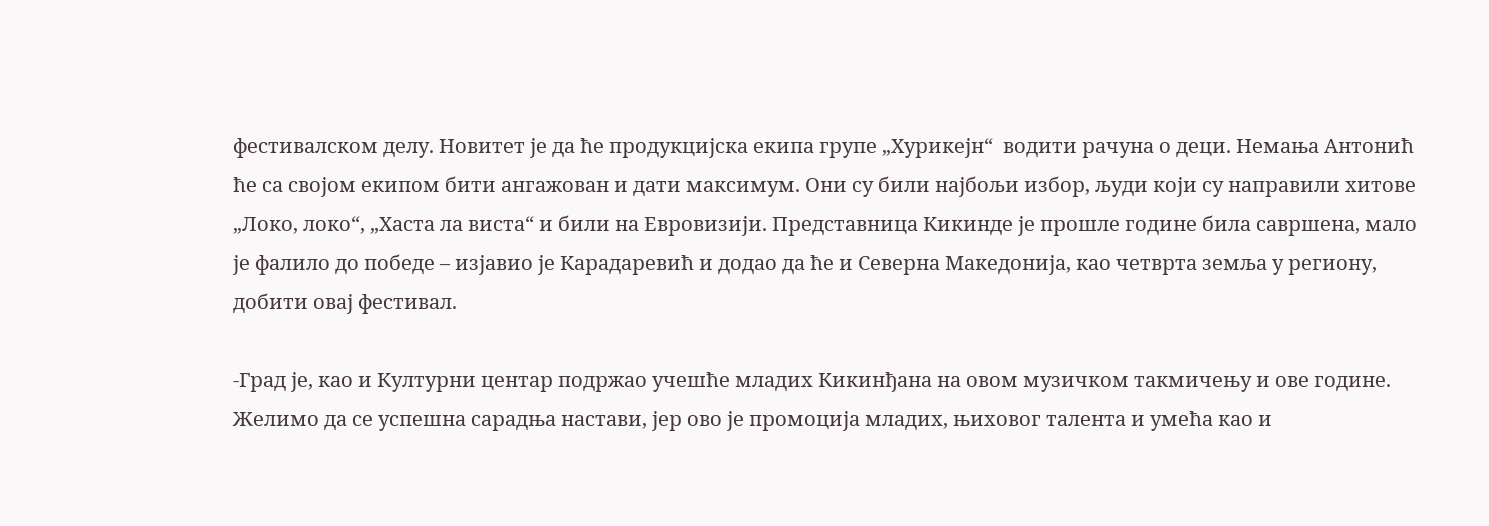фестивалском делу. Новитет је да ће продукцијска екипа групе „Хурикејн“  водити рачуна о деци. Немања Антонић ће са својом екипом бити ангажован и дати максимум. Они су били најбољи избор, људи који су направили хитове „Локо, локо“, „Хаста ла виста“ и били на Евровизији. Представница Кикинде је прошле године била савршена, мало је фалило до победе – изјавио је Карадаревић и додао да ће и Северна Македонија, као четврта земља у региону, добити овај фестивал.

-Град је, као и Културни центар подржао учешће младих Кикинђана на овом музичком такмичењу и ове године. Желимо да се успешна сарадња настави, јер ово је промоција младих, њиховог талента и умећа као и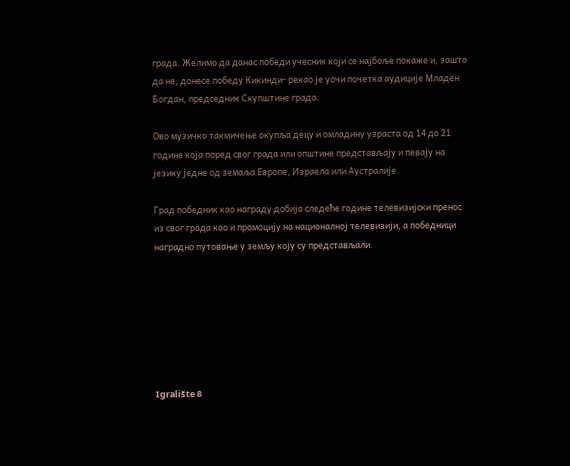града. Желимо да данас победи учесник који се најбоље покаже и, зашто да не, донесе победу Кикинди- рекао је уочи почетка аудиције Младен Богдан, председник Скупштине града.

Oво музичко такмичење окупља децу и омладину узраста од 14 до 21 године која поред свог града или општине представљају и певају на језику једне од земаља Европе, Израела или Аустралије.

Град победник као награду добија следеће године телевизијски пренос из свог града као и промоцију на националној телевизији, а победници наградно путовање у земљу коју су представљали.







Igralište 8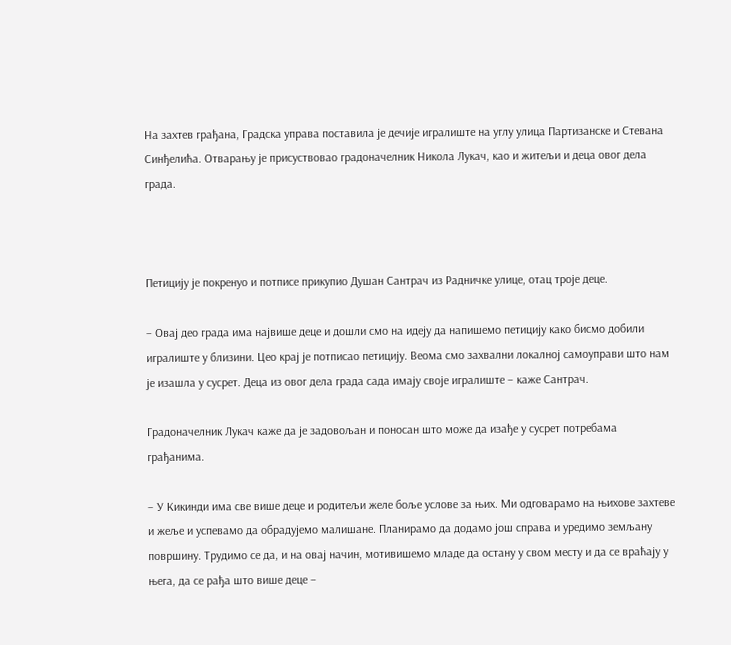На захтев грађана, Градска управа поставила је дечије игралиште на углу улица Партизанске и Стевана Синђелића. Отварању је присуствовао градоначелник Никола Лукач, као и житељи и деца овог дела града.



Петицију је покренуо и потписе прикупио Душан Сантрач из Радничке улице, отац троје деце.

– Овај део града има највише деце и дошли смо на идеју да напишемо петицију како бисмо добили игралиште у близини. Цео крај је потписао петицију. Веома смо захвални локалној самоуправи што нам је изашла у сусрет. Деца из овог дела града сада имају своје игралиште – каже Сантрач.

Градоначелник Лукач каже да је задовољан и поносан што може да изађе у сусрет потребама грађанима.

– У Кикинди има све више деце и родитељи желе боље услове за њих. Ми одговарамо на њихове захтеве и жеље и успевамо да обрадујемо малишане. Планирамо да додамо још справа и уредимо земљану површину. Трудимо се да, и на овај начин, мотивишемо младе да остану у свом месту и да се враћају у њега, да се рађа што више деце –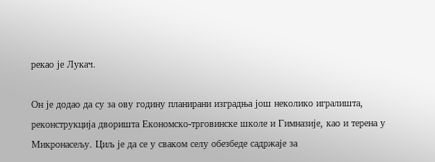рекао је Лукач.

Он је додао да су за ову годину планирани изградња још неколико игралишта,  реконструкција дворишта Економско-трговинске школе и Гимназије, као и терена у Микронасељу. Циљ је да се у сваком селу обезбеде садржаје за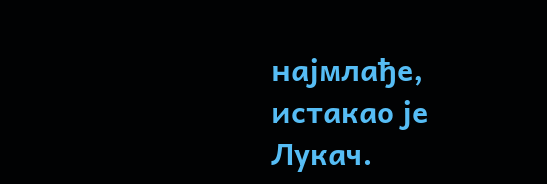најмлађе, истакао је Лукач.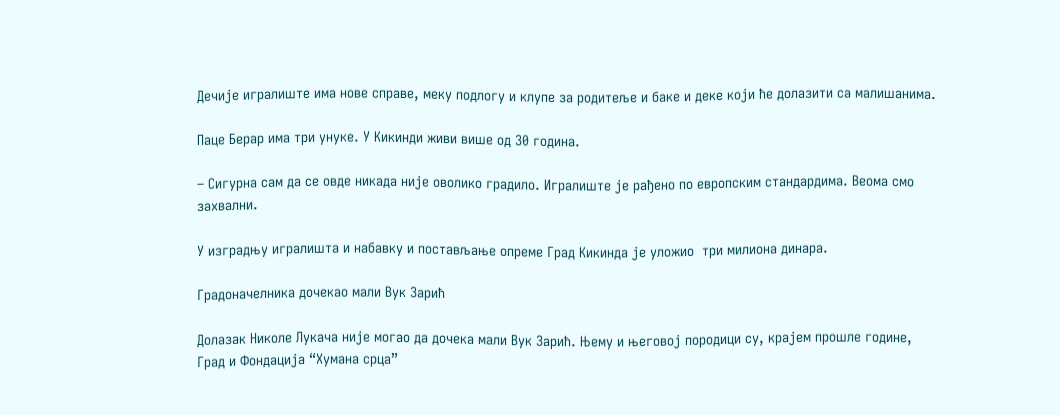Дечије игралиште има нове справе, меку подлогу и клупе за родитеље и баке и деке који ће долазити са малишанима.

Паце Берар има три унуке. У Кикинди живи више од 30 година.

– Сигурна сам да се овде никада није оволико градило. Игралиште је рађено по европским стандардима. Веома смо захвални.

У изградњу игралишта и набавку и постављање опреме Град Кикинда је уложио  три милиона динара.

Градоначелника дочекао мали Вук Зарић

Долазак Николе Лукача није могао да дочека мали Вук Зарић. Њему и његовој породици су, крајем прошле године, Град и Фондација “Хумана срца”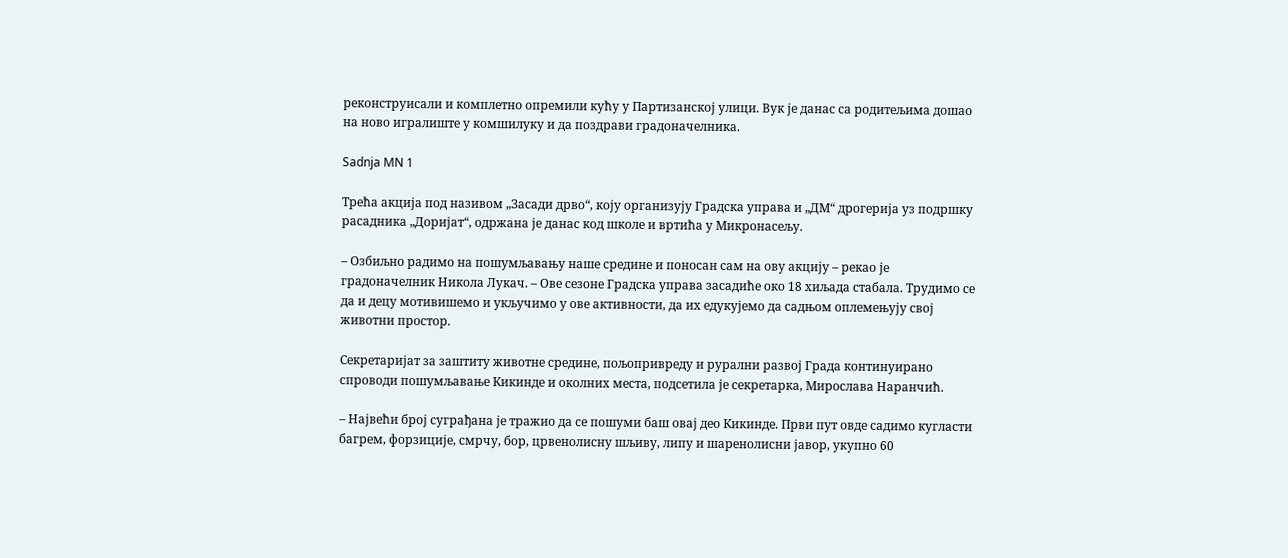реконструисали и комплетно опремили кућу у Партизанској улици. Вук је данас са родитељима дошао на ново игралиште у комшилуку и да поздрави градоначелника.

Sadnja MN 1

Трећа акција под називом „Засади дрво“, коју организују Градска управа и „ДМ“ дрогерија уз подршку расадника „Доријат“, одржана је данас код школе и вртића у Микронасељу.

– Озбиљно радимо на пошумљавању наше средине и поносан сам на ову акцију – рекао је градоначелник Никола Лукач. – Ове сезоне Градска управа засадиће око 18 хиљада стабала. Трудимо се да и децу мотивишемо и укључимо у ове активности, да их едукујемо да садњом оплемењују свој животни простор.

Секретаријат за заштиту животне средине, пољопривреду и рурални развој Града континуирано спроводи пошумљавање Кикинде и околних места, подсетила је секретарка, Мирослава Наранчић.

– Највећи број суграђана је тражио да се пошуми баш овај део Кикинде. Први пут овде садимо кугласти багрем, форзиције, смрчу, бор, црвенолисну шљиву, липу и шаренолисни јавор, укупно 60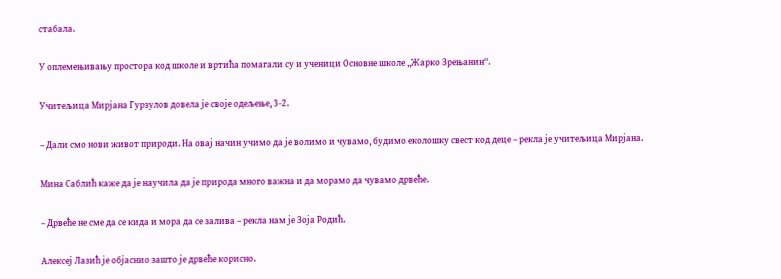стабала.

У оплемењивању простора код школе и вртића помагали су и ученици Основне школе „Жарко Зрењанин“.

Учитељица Мирјана Гурзулов довела је своје одељење, 3-2.

– Дали смо нови живот природи. На овај начин учимо да је волимо и чувамо, будимо еколошку свест код деце – рекла је учитељица Мирјана.

Мина Саблић каже да је научила да је природа много важна и да морамо да чувамо дрвеће.

– Дрвеће не сме да се кида и мора да се залива – рекла нам је Зоја Родић.

Алексеј Лазић је објаснио зашто је дрвеће корисно.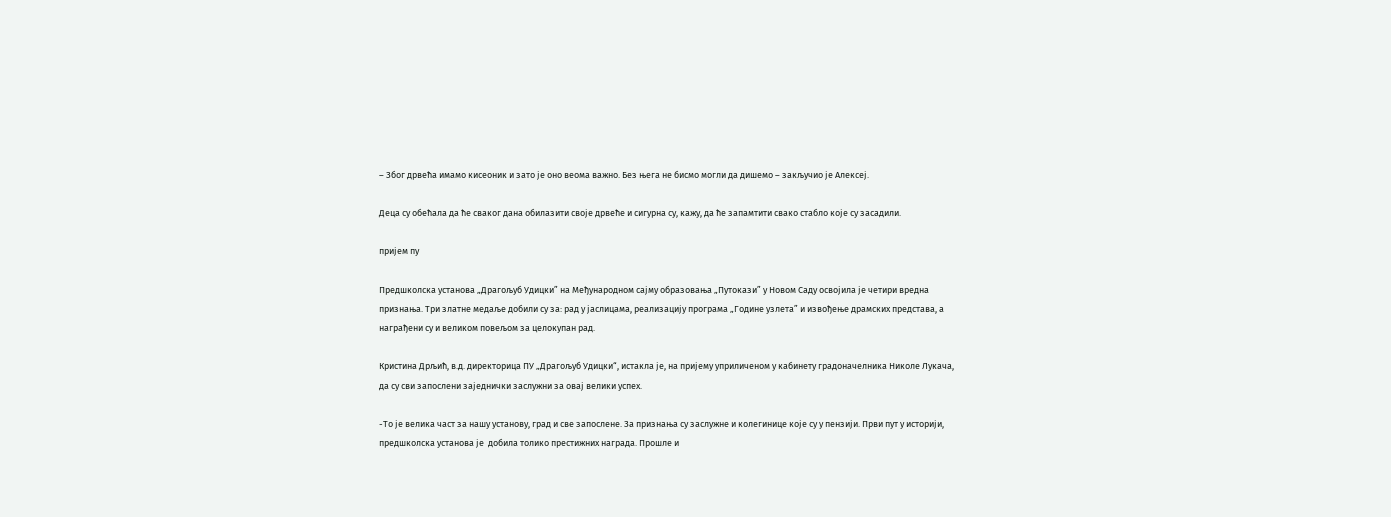– Због дрвећа имамо кисеоник и зато је оно веома важно. Без њега не бисмо могли да дишемо – закључио је Алексеј.

Деца су обећала да ће сваког дана обилазити своје дрвеће и сигурна су, кажу, да ће запамтити свако стабло које су засадили.

пријем пу

Предшколска установа „Драгољуб Удицки” на Међународном сајму образовања „Путокази” у Новом Саду освојила је четири вредна признања. Три златне медаље добили су за: рад у јаслицама, реализацију програма „Године узлета” и извођење драмских представа, а награђени су и великом повељом за целокупан рад.

Кристина Дрљић, в.д. директорица ПУ „Драгољуб Удицки“, истакла је, на пријему уприличеном у кабинету градоначелника Николе Лукача, да су сви запослени заједнички заслужни за овај велики успех.

-То је велика част за нашу установу, град и све запослене. За признања су заслужне и колегинице које су у пензији. Први пут у историји, предшколска установа је  добила толико престижних награда. Прошле и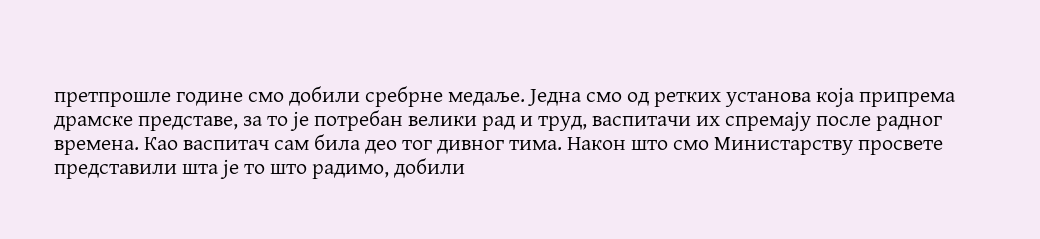претпрошле године смо добили сребрне медаље. Једна смо од ретких установа која припрема драмске представе, за то је потребан велики рад и труд, васпитачи их спремају после радног времена. Као васпитач сам била део тог дивног тима. Након што смо Министарству просвете представили шта је то што радимо, добили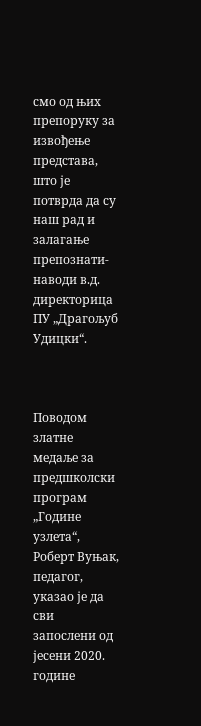смо од њих препоруку за извођење представа, што је потврда да су наш рад и залагање препознати- наводи в.д. директорица ПУ „Драгољуб Удицки“.



Поводом златне медаље за предшколски програм „Године узлета“, Роберт Вуњак, педагог, указао је да сви запослени од јесени 2020. године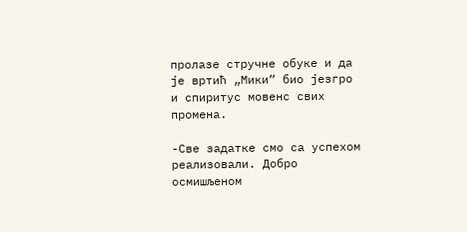пролазе стручне обуке и да је вртић „Мики“ био језгро и спиритус мовенс свих промена.

-Све задатке смо са успехом реализовали. Добро осмишљеном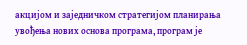акцијом и заједничком стратегијом планирања увођења нових основа програма, програм је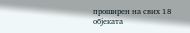проширен на свих 18 објеката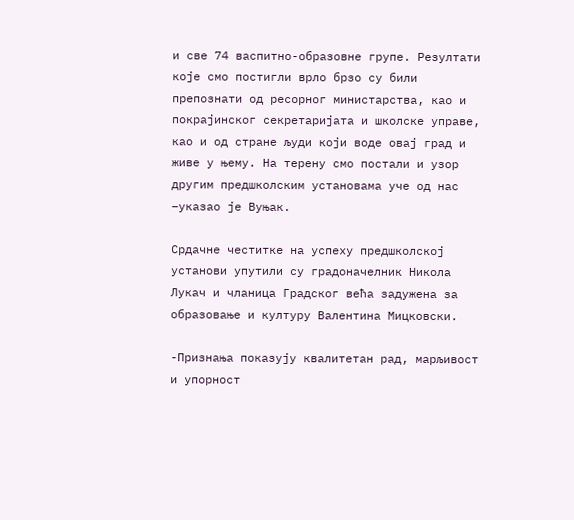и све 74 васпитно-образовне групе. Резултати које смо постигли врло брзо су били препознати од ресорног министарства, као и покрајинског секретаријата и школске управе, као и од стране људи који воде овај град и живе у њему. На терену смо постали и узор другим предшколским установама уче од нас –указао је Вуњак.

Срдачне честитке на успеху предшколској установи упутили су градоначелник Никола Лукач и чланица Градског већа задужена за образовање и културу Валентина Мицковски.

-Признања показују квалитетан рад, марљивост и упорност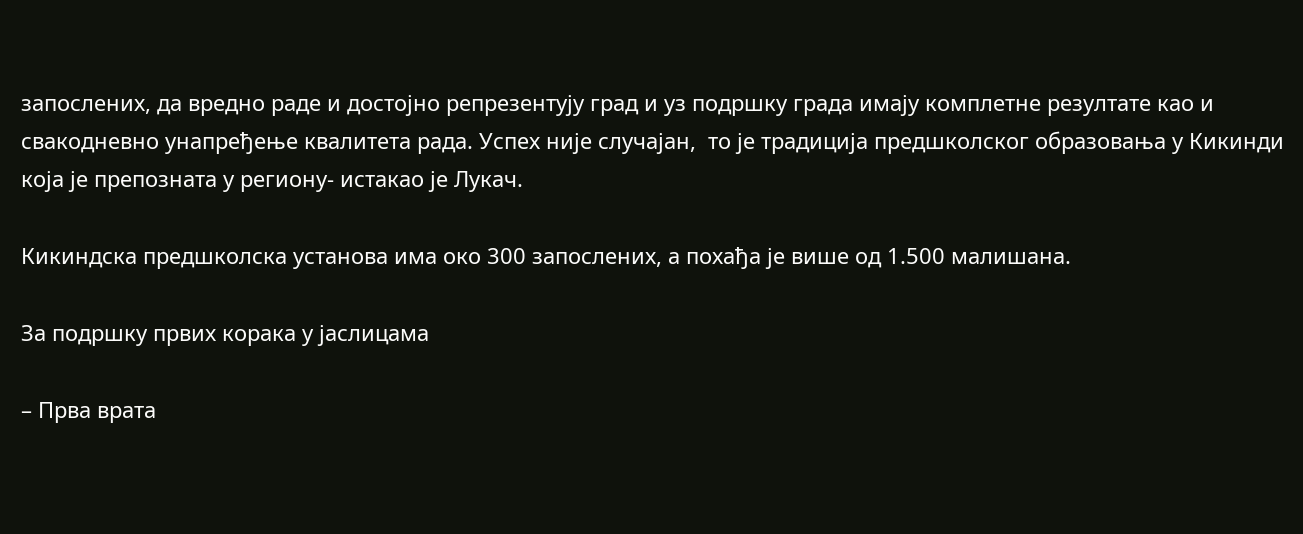запослених, да вредно раде и достојно репрезентују град и уз подршку града имају комплетне резултате као и свакодневно унапређење квалитета рада. Успех није случајан,  то је традиција предшколског образовања у Кикинди која је препозната у региону- истакао је Лукач.

Кикиндска предшколска установа има око 300 запослених, а похађа је више од 1.500 малишана.

За подршку првих корака у јаслицама

– Прва врата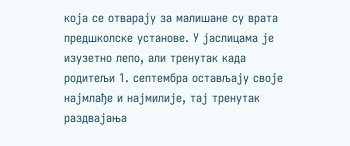која се отварају за малишане су врата предшколске установе. У јаслицама је изузетно лепо, али тренутак када родитељи 1. септембра остављају своје најмлађе и најмилије, тај тренутак раздвајања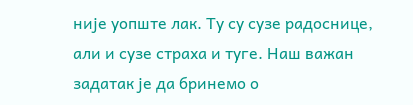није уопште лак. Ту су сузе радоснице, али и сузе страха и туге. Наш важан задатак је да бринемо о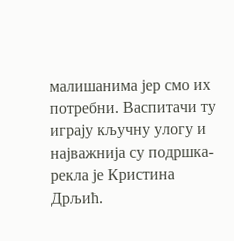малишанима јер смо их потребни. Васпитачи ту играју кључну улогу и најважнија су подршка- рекла је Кристина Дрљић.